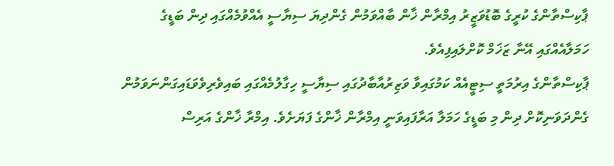ޕާކިސްތާންގެ ކުރީގެ ބޮޑުވަޒީރު އިމްރާން ޚާން ބާއްވަމުން ގެންދިޔަ ސިޔާސީ އެއްވުމެއްގައި ދިން ބަޑީގެ ހަމަލާއެއްގައި އޭނާ ޒަޚަމް ކޮށްލައިފިއެވެ.
ޕާކިސްތާންގެ އިރުމަތީ ސިޓީއެއް ކަމުގައިވާ ވަޒިރުއާބާދުގައި ސިޔާސީ ހިގާލުމެއްގައި ބައިވެރިވެވަޑައިގަންނަވަމުން ގެންދަވަނިކޮށް ދިން މި ބަޑީގެ ހަމަލާ އަރާފައިވަނީ އިމްރާން ޚާންގެ ފަޔަށެވެ. އިމްރާ ޚާންގެ އަރިސް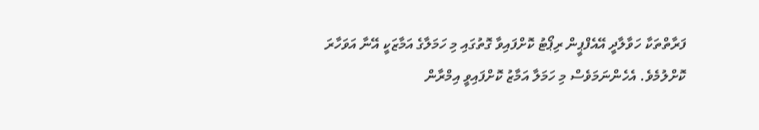ފަރާތްތަކާ ހަވާލާދީ އޭއެފްޕީން ރިޕޯޓު ކޮށްފައިވާ ގޮތުގައި މި ހަމަލާގެ އަމާޒަކީ އޭނާ އަވަހާރަ ކޮށްލުމެވެ. އެހެންނަމަވެސް މި ހަމަލާ އަމާޒު ކޮށްފައިވީ އިމްރާން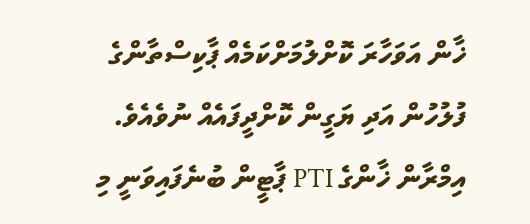ޚާން އަވަހާރަ ކޮށްލުމަށްކަމެއް ޕާކިސްތާންގެ ފުލުހުން އަދި ޔަގީން ކޮށްދީފައެއް ނުވެއެވެ.
އިމްރާން ޚާންގެ PTI ޕާޓީން ބުނެފައިވަނީ މި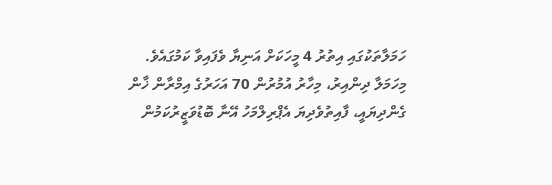ހަމަލާތަކުގައި އިތުރު 4 މީހަކަށް އަނިޔާ ވެފައިވާ ކަމުގައެވެ.
މިހަމަލާ ދިންއިރު، މިހާރު އުމުރުން 70 އަހަރުގެ އިމްރާން ޚާން ގެންދިޔައީ، ފާއިތުވެދިޔަ އެޕްރިލްމަހު އޭނާ ބޮޑުވަޒީރުކަމުން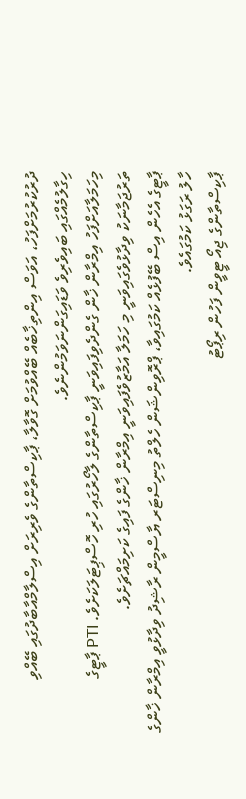ދުރުކުރުމަށްފަހު، އަވަސް އިންތިޚާބެއް ބޭއްވުމަށް ގޮވާލާ، ޕާކިސްތާންގެ ވެރިރަށް އިސްލާމްއާބާދުގައި ބޭއްވި ހިގާލުމެއްގައި ބައިވެރިވެ ވަޑައިގަންނަވަމުންނެވެ.
މިހަމަލާއަށްފަހު އިމްރާން ޚާން ގެންދެވިފައިވަނީ ޕާކިސްތާންގެ ލާހޯރުގައި ހުރި ހޮސްޕިޓަލަކަށެވެ. PTI ޕާޓީގެ ތަރުޖަމާނަކު ވިދާޅުވެގައިވަނީ މި ހަމަލާ އަމާޒުވެފައިވަނީ އިމްރާން ޚާންގެ ފައިގެ ކަށިމައްޗަށެވެ.
ޕާޓީގެ އެހެން އިސް ބޭފުޅެއް ކަމުގައިވާ، ޕްރޮވިންޝަން ހެލްތު މިނިސްޓަރ ޔާސްމީން ރާޝިދު ވިދާޅުވީ އިމްރާން ޚާންގެ ހާލު ރަގަޅު ކަމުގައެވެ.
ޕާކިސްތާންގެ ޖިއޯ ޓީވީން ފަހުން ރިޕޯޓު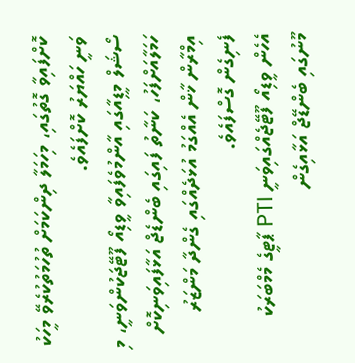ކޮށްފައިވާ ގޮތުގައި، މިހަމަލާ ދިންކަމަށް ތުހުމަތުކުރެވޭ މީހަކު ވަނީ ހައްޔަރު ކޮށްފައެވެ.
ސޯޝަލް މީޑިއާގައި އާންމުވެފައިވާ ވީޑިއޯ ފޫޓޭޖަކުންވަނީ، މި ހަމަލާއަށްފަހު، ކަނާތު ފައިގައި ބެންޑެޖް އަޅާފައިވަނިކޮށް އިމްރާން ޚާން އެއްގަމު އުޅަދެއްގައި ގެންދާ މަންޒަރު ފެނިގެން ގޮސްފައެވެ.
އެހެން ވީޑިއޯ ފޫޓޭޖެއްގައިވަނީ PTI ޕާޓީގެ މެމްބަރަކު މޫނުގައި ބެންޑޭޖް އަޅާއިގެން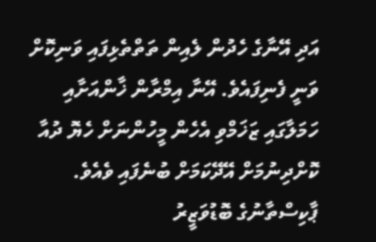އަދި އޭނާގެ ހެދުން ލެއިން ތަތްތެޅިފައި ވަނިކޮށް ވަނީ ފެނިފައެވެ. އޭނާ އިމްރާން ޚާންއަށާއި ހަމަލާގައި ޒަޚަމްވި އެހެން މީހުންނަށް ހެޔޮ ދުއާ ކޮށްދިނުމަށް އޭދޭކަމަށް ބުނެފައި ވެއެވެ.
ޕާކިސްތާނުގެ ބޮޑުވަޒީރު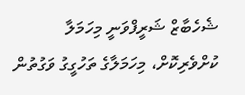ޝެހެބާޒް ޝަރީފްވަނީ މިހަމަލާ ކުށްވެރިކޮށް، މިހަމަލާގެ ތަހުގީގު ވަގުތުން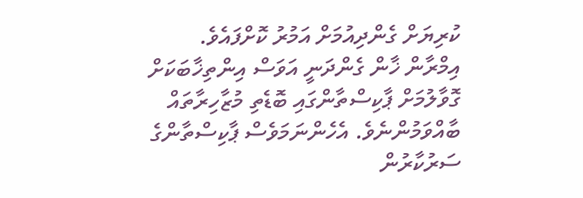ކުރިޔަށް ގެންދިއުމަށް އަމުރު ކޮށްފައެވެ.
އިމްރާން ޚާން ގެންދަނީ އަވަސް އިންތިޚާބަކަށް ގޮވާލުމަށް ޕާކިސްތާންގައި ބޮޑެތި މުޒާހިރާތައް ބާއްވަމުންނެވެ. އެހެންނަމަވެސް ޕާކިސްތާންގެ ސަރުކާރުން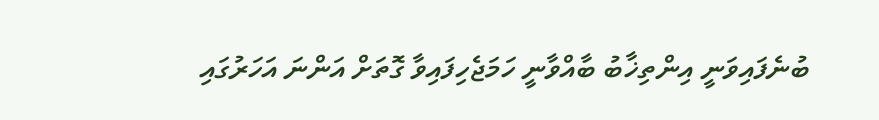ބުނެފައިވަނީ އިންތިޚާބު ބާއްވާނީ ހަމަޖެހިފައިވާ ގޮތަށް އަންނަ އަހަރުގައި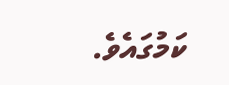ކަމުގައެވެ.